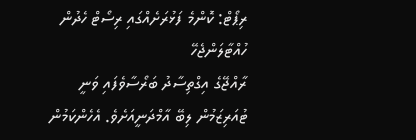ރިޕޯޓް: ކޮންމެ ފަޅުރަށެއްގައި ރިސޯޓް ހެދުން ހުއްޓާލަންޖެހޭ
ރާއްޖޭގެ އިގްތިސާދު ބަރޯސާވެފައި ވަނީ ޓުއަރިޒަމުން ލިބޭ އާމްދަނީއަށެވެ. އެހެންކަމުން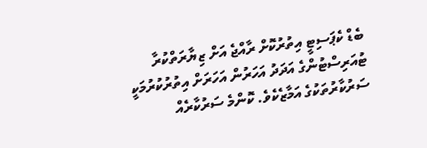ބެޑް ކެޕަސިޓީ އިތުރުކޮށް ރާއްޖެ އަށް ޒިޔާރަތްކުރާ ޓުއަރިސްޓުންގެ އަދަދު އަހަރުން އަހަރަށް އިތުރުކުރުމަކީ ސަރުކާރުތަކުގެ އަމާޒެކެވެ. ކޮންމެ ސަރުކާރެއް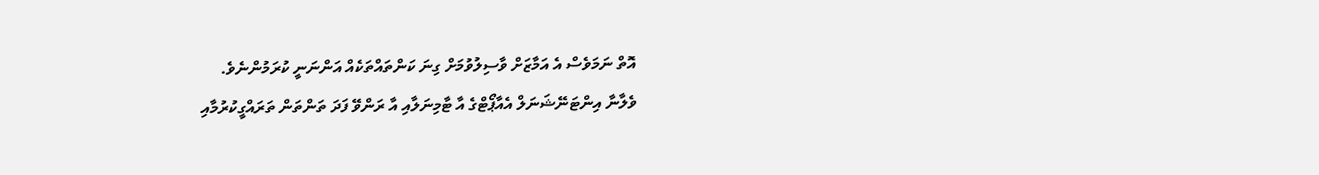އޮތް ނަމަވެސް އެ އަމާޒަށް ވާސިލުވުމަށް ގިނަ ކަންތައްތަކެއް އަންނަނީ ކުރަމުންނެވެ.
ވެލާނާ އިންޓަނޭޝަނަލް އެއާޕޯޓްގެ އާ ޓާމިނަލާއި އާ ރަންވޭ ފަދަ ތަންތަން ތަރައްގީކުރުމާއި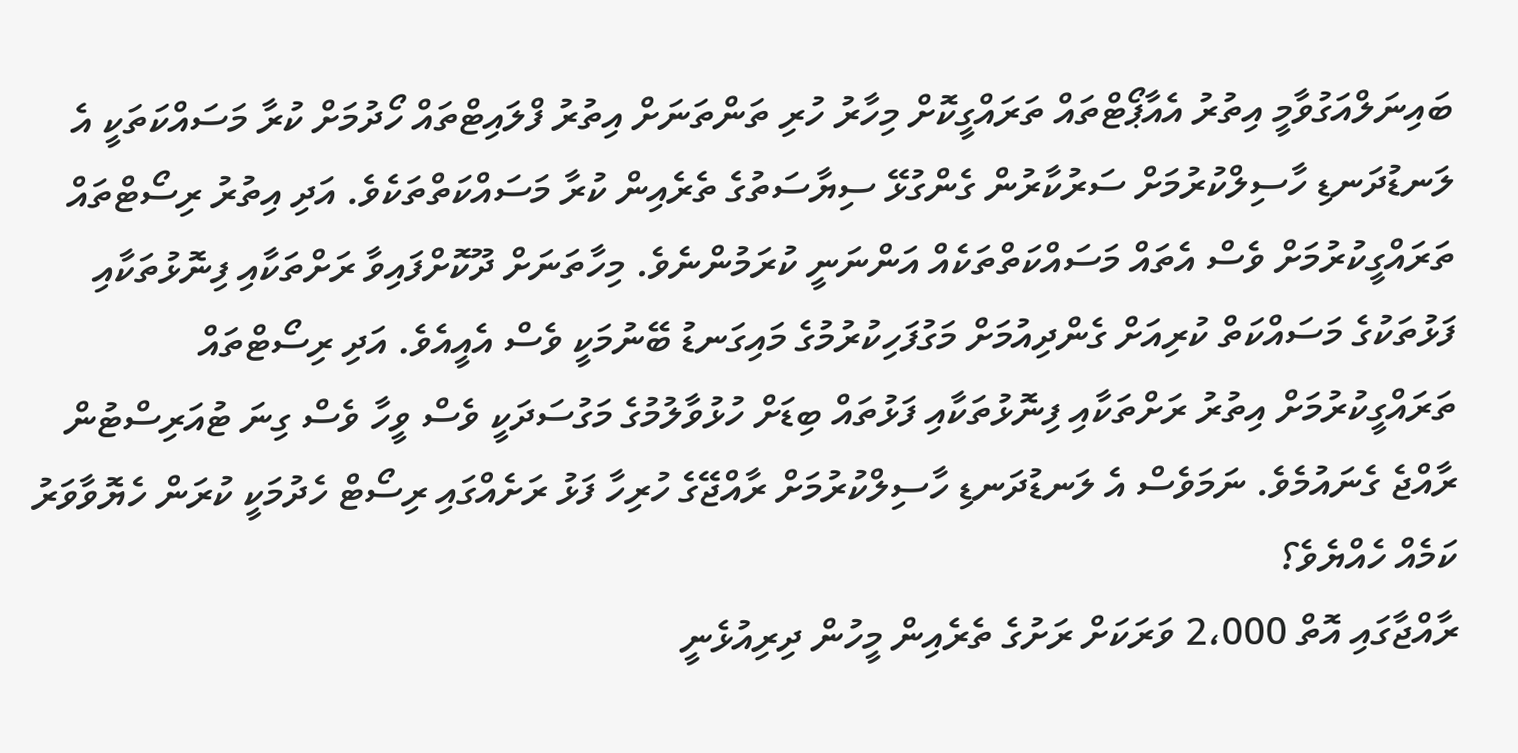ބައިނަލްއަގުވާމީ އިތުރު އެއާޕޯޓްތައް ތަރައްގީކޮށް މިހާރު ހުރި ތަންތަނަށް އިތުރު ފްލައިޓްތައް ހޯދުމަށް ކުރާ މަސައްކަތަކީ އެ ލަނޑުދަނޑި ހާސިލްކުރުމަށް ސަރުކާރުން ގެންގުޅޭ ސިޔާސަތުގެ ތެރެއިން ކުރާ މަސައްކަތްތަކެވެ. އަދި އިތުރު ރިސޯޓްތައް ތަރައްގީކުރުމަށް ވެސް އެތައް މަސައްކަތްތަކެއް އަންނަނީ ކުރަމުންނެވެ. މިހާތަނަށް ދޫކޮށްފައިވާ ރަށްތަކާއި ފިނޮޅުތަކާއި ފަޅުތަކުގެ މަސައްކަތް ކުރިއަށް ގެންދިއުމަށް މަގުފަހިކުރުމުގެ މައިގަނޑު ބޭނުމަކީ ވެސް އެއީއެވެ. އަދި ރިސޯޓްތައް ތަރައްގީކުރުމަށް އިތުރު ރަށްތަކާއި ފިނޮޅުތަކާއި ފަޅުތައް ބިޑަށް ހުޅުވާލުމުގެ މަގުސަދަކީ ވެސް ވީހާ ވެސް ގިނަ ޓުއަރިސްޓުން ރާއްޖެ ގެނައުމެވެ. ނަމަވެސް އެ ލަނޑުދަނޑި ހާސިލްކުރުމަށް ރާއްޖޭގެ ހުރިހާ ފަޅު ރަށެއްގައި ރިސޯޓް ހެދުމަކީ ކުރަން ހެޔޮވާވަރު ކަމެއް ހެއްޔެވެ؟
ރާއްޖާގައި އޮތް 2،000 ވަރަކަށް ރަށުގެ ތެރެއިން މީހުން ދިރިއުޅެނީ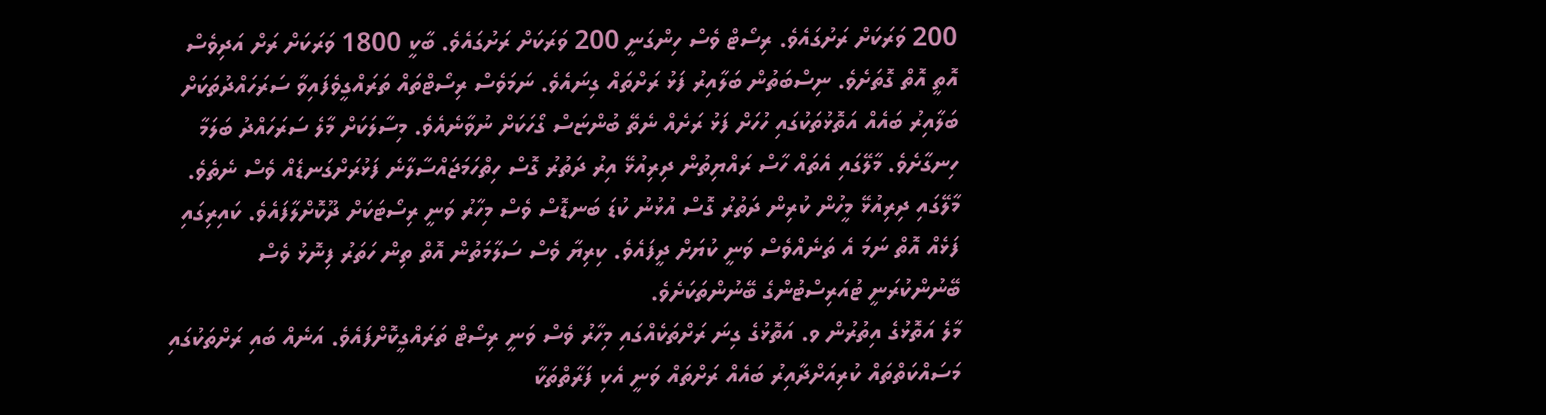200 ވަރަކަށް ރަށުގައެވެ. ރިސޯޓް ވެސް ހިންގަނީ 200 ވަރަކަށް ރަށުގައެވެ. ބާކީ 1800 ވަރަކަށް ރަށް އަދިވެސް އޮތީ އޮތް ގޮތަށެވެ. ނިސްބަތުން ބަލާއިރު ފަޅު ރަށްތައް ގިނައެވެ. ނަމަވެސް ރިސޯޓްތައް ތަރައްގީވެފައިވާ ސަރަހައްދުތަކަށް ބަލާއިރު ބައެއް އަތޮޅުތަކުގައި ހުހަށް ފަޅު ރަށެއް ނެތޭ ބުންޏަސް ގޯހަކަށް ނުވާނެއެވެ. މިސާލަކަށް މާލެ ސަރަހައްދު ބަލަމާ ހިނގާށެވެ. މާލޭގައި އެތައް ހާސް ރައްޔިތުން ދިރިއުޅޭ އިރު ދަތުރު ގޮސް ހިތްހަމަޖައްސާލާނެ ފަޅުރަށްގަނޑެއް ވެސް ނެތެވެ. މާލޭގައި ދިރިއުޅޭ މީހުން ކުރިން ދަތުރު ގޮސް އުޅުނު ކުޑަ ބަނޑޮސް ވެސް މިހާރު ވަނީ ރިސޯޓަކަށް ދޫކޮށްލާފައެވެ. ކައިރިގައި ފަޅެއް އޮތް ނަމަ އެ ތަނެއްވެސް ވަނީ ކުޔަށް ދީފައެވެ. ކިރިޔާ ވެސް ސަލާމަތުން އޮތް ތިން ހަތަރު ފިނޮޅު ވެސް ބޭނުންކުރަނީ ޓުއަރިސްޓުންގެ ބޭނުންތަކަށެވެ.
މާލެ އަތޮޅުގެ އިތުރުން ވ. އަތޮޅުގެ ގިނަ ރަށްތަކެއްގައި މިހާރު ވެސް ވަނީ ރިސޯޓް ތަރައްގީކޮށްފައެވެ. އަނެއް ބައި ރަށްތަކުގައި މަސައްކަތްތައް ކުރިއަށްދާއިރު ބައެއް ރަށްތައް ވަނީ އެކި ފަރާތްތަކާ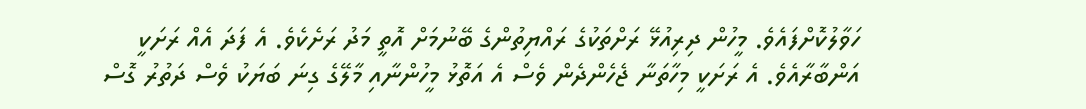ހަވާލުކޮށްފައެވެ. މީހުން ދިރިއުޅޭ ރަށްތަކުގެ ރައްޔިތުންގެ ބޭނުމަށް އޮތީ މަދު ރަށެކެވެ. އެ ފަދަ އެއް ރަށަކީ އަންބާރާއެވެ. އެ ރަށަކީ މިހާތަނާ ޖެހެންދެން ވެސް އެ އަތޮޅު މީހުންނާއި މާލޭގެ ގިނަ ބަޔަކު ވެސް ދަތުރު ގޮސް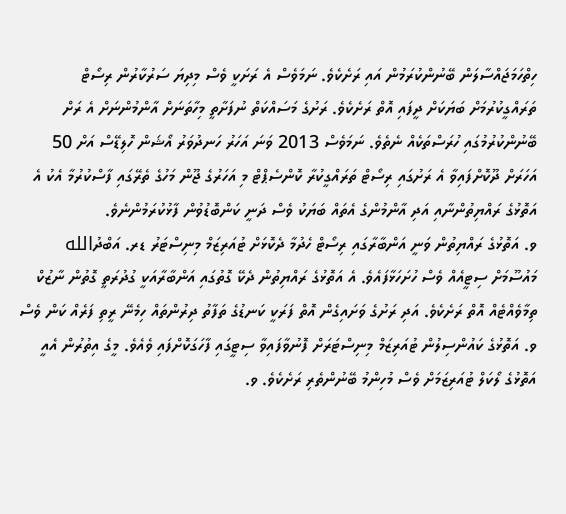ހިތްހަމަޖައްސާލަން ބޭނުންކުރަމުން އައި ރަށެކެވެ. ނަމަވެސް އެ ރަށަކީ ވެސް މިދިޔަ ސަރުކާރުން ރިސޯޓް ތަރައްގީކުރުމަށް ބަޔަކަށް ދީފައި އޮތް ރަށެކެވެ. ރަށުގެ މަސައްކަތް ނުފަށާތީ މިހާތަނަށް އާންމުންނަށް އެ ރަށް ބޭނުންކުރުމުގައި ހުރަސްތަކެއް ނެތެވެ. ނަމަވެސް 2013 ވަނަ އަހަރު ހަނދުވަރު އޯޝަން ހޮލިޑޭސް އަށް 50 އަހަރަށް ދޫކޮށްފައިވާ އެ ރަށުގައި ރިސޯޓް ތަރައްގީކުރާ ކޮންސެޕްޓް މި އަހަރުގެ ޖޫން މަހުގެ ތެރޭގައި ފާސްކުރުމާ އެކު އެ އަތޮޅުގެ ރައްޔިތުންނާއި އަދި އާންމުންގެ އެތައް ބަޔަކު ވެސް ދަނީ ކަންބޮޑުވުން ފާޅުކުރަމުންނެވެ.
ވ. އަތޮޅުގެ ރައްޔިތުން ވަނީ އަންބާރާގައި ރިސޯޓް ހެދުމާ ދެކޮޅަށް ޓުއަރިޒަމް މިނިސްޓަރު ޑރ. އަބްދުالله މައުސޫމަށް ސިޓީއެއް ވެސް ހުށަހަޅާފައެވެ. އެ އަތޮޅުގެ ރައްޔިތުން ދެކޭ ގޮތުގައި އަންބާރާއަކީ ގުދުރަތީ ގޮތުން ނާޒުކް ތިމާވެއްޓެއް އޮތް ރަށެކެވެ. އަދި ރަށުގެ ވަށައިގެން އޮތް ފަރަކީ ކަނޑުގެ ތަފާތު ދިރުންތައް ހިމެނޭ ރީތި ފަރެއް ކަން ވެސް ވ. އަތޮޅުގެ ކައުންސިލުން ޓުއަރިޒަމް މިނިސްޓަރަށް ފޮނުވާފައިވާ ސިޓީގައި ފާހަގަކޮށްފައި ވެއެވެ. މީގެ އިތުރުން އެއީ އަތޮޅުގެ ލޯކަލް ޓުއަރިޒަމަށް ވެސް މުހިންމު ބޭނުންތެރި ރަށެކެވެ. ވ.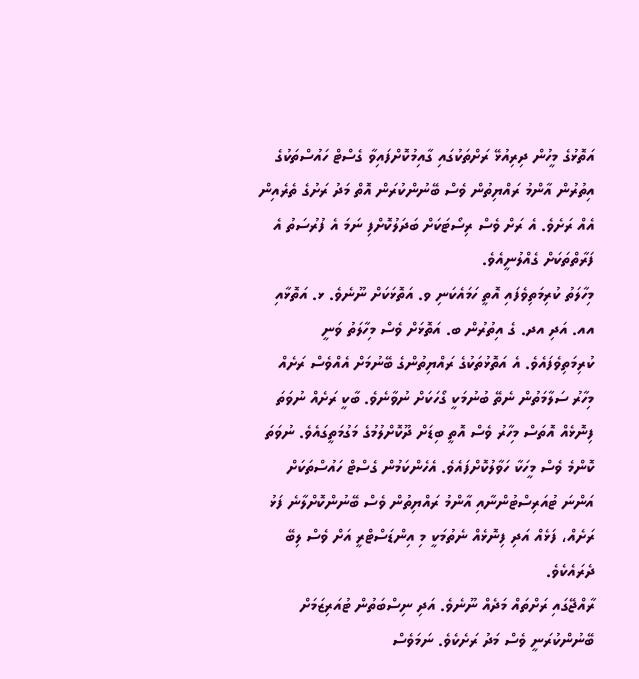އަތޮޅުގެ މީހުން ދިރިއުޅޭ ރަށްތަކުގައި ގާއިމުކޮށްފައިވާ ގެސްޓް ހައުސްތަކުގެ އިތުރުން އާންމު ރައްޔިތުން ވެސް ބޭނުންކުރަން އޮތް މަދު ރަށުގެ ތެރެއިން އެއް ރަށެވެ. އެ ރަށް ވެސް ރިސޯޓަކަށް ބަދަލުކޮށްފި ނަމަ އެ ފުރުސަތު އެ ފަރާތްތަކަށް ގެއްލުނީއެވެ.
މިހާލަތު ކުރިމަތިވެފައި އޮތީ ހަމައެކަނި ވ. އަތޮޅަކަށް ނޫނެވެ. ޅ. އަތޮޅާއި އއ. އަދި އދ. ގެ އިތުރުން ބ. އަތޮޅަށް ވެސް މިހާލަތު ވަނީ ކުރިމަތިވެފައެވެ. އެ އަތޮޅުތަކުގެ ރައްޔިތުންގެ ބޭނުމަށް އެއްވެސް ރަށެއް މިހާރު ސަލާމަތުން ނެތޭ ބުނުމަކީ ގޯހަކަށް ނުވާނެވެ. ބާކީ ރަށެއް ނުވަތަ ފިނޮޅެއް އޮތަސް މިހާރު ވެސް އޮތީ ބިޑަށް ދޫކޮށްލުމުގެ މަގުމަތީގައެވެ. ނުވަތަ ކޮންމެ ވެސް މީހަކާ ހަވާލުކޮށްފައެވެ. އެހެންކަމުން ގެސްޓް ހައުސްތަކަށް އަންނަ ޓުއަރިސްޓުންނާއި އާންމު ރައްޔިތުން ވެސް ބޭނުންކޮށްލާނެ ފަޅު ރަށެއް، ފަޅެއް އަދި ފިނޮޅެއް ނެތުމަކީ މި އިންޑަސްޓްރީ އަށް ވެސް ލިބޭ ދެރައެކެވެ.
ރާއްޖޭގައި ރަށްތައް މަދެއް ނޫނެވެ. އަދި ނިސްބަތުން ޓުއަރިޒަމަށް ބޭނުންކުރަނީ ވެސް މަދު ރަށެކެވެ. ނަމަވެސް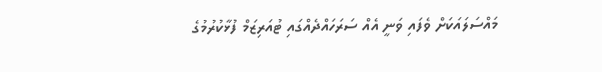މައްސަލައަކަށް ވެފައި ވަނީ އެއް ސަރަހައްދެއްގައި ޓުއަރިޒަމް ފުޅާކުރުމުގެ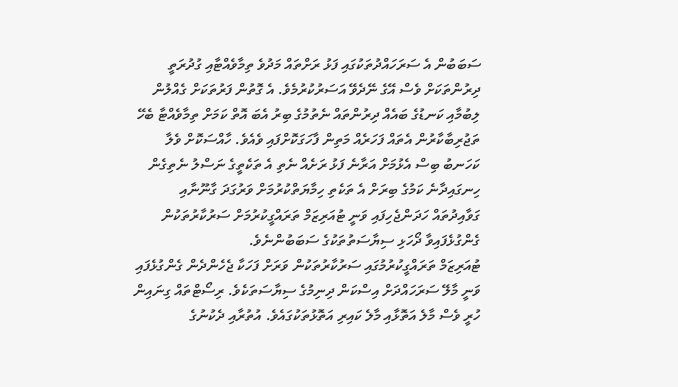ސަބަބުން އެ ސަރަހައްދުތަކުގައި ފަޅު ރަށްތައް މަދުވެ ތިމާވެއްޓާއި ގުދުރަތީ ދިރުންތަކަށް ވެސް އޭގެ ނޭދެވޭ އަސަރުކުރުމެވެ. އެ ގޮތުން ފަރުތަކަށް ގެއްލުން ލިބުމާއި ކަނޑުގެ ބައެއް ދިރުންތައް ނެތުމުގެ ބިރު އެބަ އޮތް ކަމަށް ތިމާވެއްޓާ ބެހޭ ތަޖުރިބާކާރުން އެތައް ފަހަރެއް މަތިން ފާހަގަކޮށްފައި ވެއެވެ. ހާއްސަކޮށް ވެލާ ކަހަނބު ބިސް އެޅުމަށް އަރާނެ ފަޅު ރަށެއް ނެތި އެ ތަކެތީގެ ނަސްލު ނެތިގެން ހިނގައިދާނެ ކަމުގެ ބިރަށް އެ ތަކެތި ހިމާޔަތްކުރުމަށް ވަރުގަދަ ގާނޫނާއި ގަވާއިދުތައް ހަދަންޖެހިފައި ވަނީ ޓުއަރިޒަމް ތަރައްގީކުރުމަށް ސަރުކާރުތަކުން ގެންގުޅެފައިވާ ދޯހަޅި ސިޔާސަތުތަކުގެ ސަބަބުންނެވެ.
ޓުއަރިޒަމް ތަރައްގީކުރުމުގައި ސަރުކާރުތަކުން ވަރަށް ފަހަކާ ޖެހެންދެން ގެންގުޅެފައި ވަނީ މާލޭ ސަރަހައްދަށް އިސްކަން ދިނިމުގެ ސިޔާސަތަކެވެ. ރިސޯޓްތައް ގިނައިން ހުރީ ވެސް މާލެ އަތޮޅާއި މާލެ ކައިރި އަތޮޅުތަކުގައެވެ. އުތުރާއި ދެކުނުގެ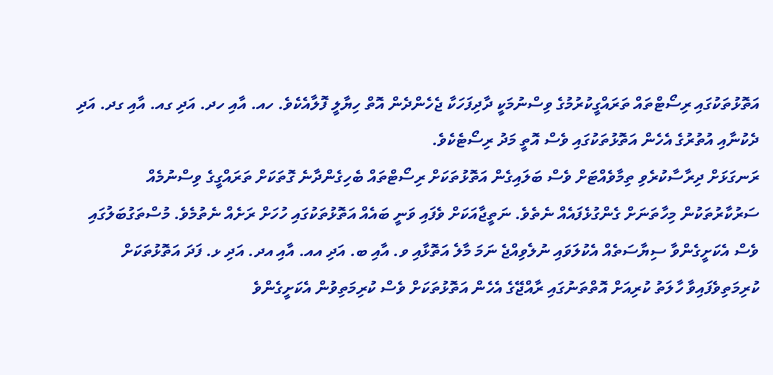އަތޮޅުތަކުގައި ރިސޯޓްތައް ތަރައްގީކުރުމުގެ ވިސްނުމަކީ ދާދިފަހަކާ ޖެހެންދެން އޮތް ހިޔާލީ ފޮލާއެކެވެ. ހއ. އާއި ހދ. އަދި ގއ. އާއި ގދ. އަދި ދެކުނާއި އުތުރުގެ އެހެން އަތޮޅުތަކުގައި ވެސް އޮތީ މަދު ރިސޯޓެކެވެ.
ރަނގަޅަށް ދިރާސާކުރެވި ތިމާވެއްޓަށް ވެސް ބަލައިގެން އަތޮޅުތަކަށް ރިސޯޓްތައް ބެހިގެންދާނެ ގޮތަކަށް ތަރައްގީގެ ވިސްނުމެއް ސަރުކާރުތަކުން މިހާތަނަށް ގެންގުޅެފައެއް ނެތެވެ. ނަތީޖާއަކަށް ވެފައި ވަނީ ބައެއް އަތޮޅުތަކުގައި ހުހަށް ރަށެއް ނެތުމެވެ. މުސްތަގުބަލުގައި ވެސް އެކަށީގެންވާ ސިޔާސަތެއް އެކުލަވައި ނުލެވިއްޖެ ނަމަ މާލެ އަތޮޅާއި ވ. އާއި ބ. އަދި އއ. އާއި އދ. އަދި ޅ. ފަދަ އަތޮޅުތަކަށް ކުރިމަތިވެފައިވާ ހާލަތު ކުރިއަށް އޮތްތަނުގައި ރާއްޖޭގެ އެހެން އަތޮޅުތަކަށް ވެސް ކުރިމަތިވުން އެކަށީގެންވެ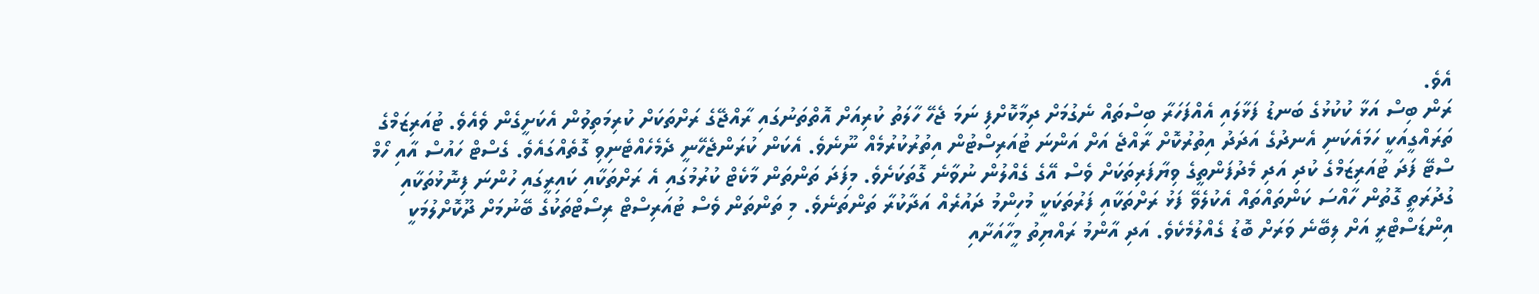އެވެ.
ރަން ބިސް އަޅާ ކުކުޅުގެ ބަނޑު ފަޅާލައި އެއްފަހަރާ ބިސްތައް ނެގުމަށް ދިމާކޮށްފި ނަމަ ޖެހޭ ހާލަތު ކުރިއަށް އޮތްތަނުގައި ރާއްޖޭގެ ރަށްތަކަށް ކުރިމަތިވުން އެކަށީގެން ވެއެވެ. ޓުއަރިޒަމްގެ ތަރައްގީއަކީ ހަމައެކަނި އެނދުގެ އަދަދު އިތުރުކޮށް ރާއްޖެ އަށް އަންނަ ޓުއަރިސްޓުން އިތުރުކުރުމެއް ނޫނެވެ. އެކަން ކުރަންޖެހޭނީ ދެމެހެއްޓެނިވި ގޮތެއްގައެވެ. ގެސްޓް ހައުސް އާއި ހޯމް ސްޓޭ ފަދަ ޓުއަރިޒަމްގެ ކުދި އަދި މެދުފަންތީގެ ވިޔާފަރިތަކަށް ވެސް އޭގެ ގެއްލުން ނުވާނެ ގޮތަކަށެވެ. މިފަދަ ތަންތަން މާކެޓް ކުރުމުގައި އެ ރަށްތަކާއި ކައިރީގައި ހުންނަ ފިނޮޅުތަކާއި ގުދުރަތީ ގޮތުން ހާއްސަ ކަންތައްތައް އެކުލެވޭ ފަޅު ރަށްތަކާއި ފަރުތަކަކީ މުހިންމު ދައުރެއް އަދާކުރާ ތަންތަނެވެ. މި ތަންތަން ވެސް ޓުއަރިސްޓް ރިސޯޓްތަކުގެ ބޭނުމަށް ދޫކޮށްލުމަކީ އިންޑަސްޓްރީ އަށް ލިބޭނެ ވަރަށް ބޮޑު ގެއްލުމެކެވެ. އަދި އާންމު ރައްޔިތު މީހާއަށާއި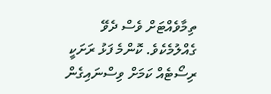ތިމާވެއްޓަށް ވެސް ދެވޭ ގެއްލުމެކެވެ. ކޮންމެ ފަޅު ރަށަކީ ރިސޯޓެއް ކަމަށް ވިސްނައިގެން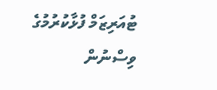ޓުއަރިޒަމް ފުޅާކުރުމުގެ ވިސްނުން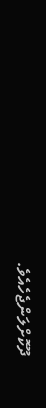ދޫކޮށްލަންޖެހެއެވެ.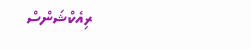ރިއެކްޝަންސް